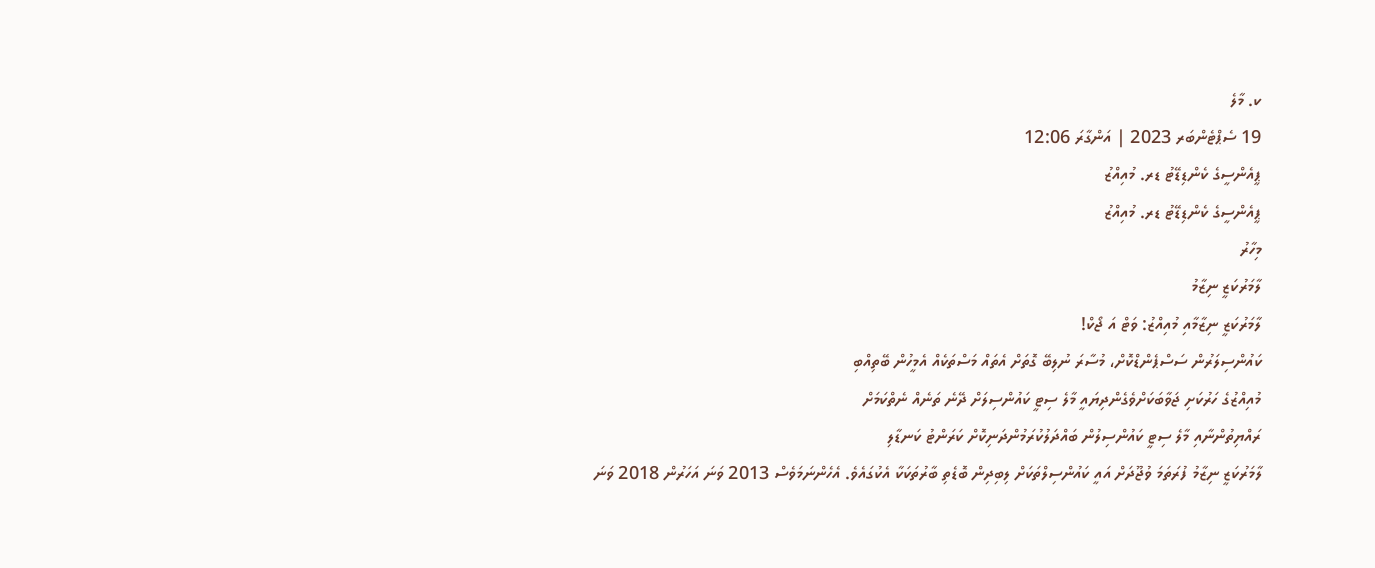ކ. މާލެ
19 ސެޕްޓެންބަރ 2023 | އަންގާރަ 12:06
ޕީއެންސީގެ ކެންޑިޑޭޓު ޑރ. މުއިއްޒު
ޕީއެންސީގެ ކެންޑިޑޭޓު ޑރ. މުއިއްޒު
މިހާރު
ލާމަރުކަޒީ ނިޒާމު
ލާމަރުކަޒީ ނިޒާމާއި މުއިއްޒު: ވަޓް އަ ޖޯކް!
ކައުންސިލަރުން ސަސްޕެންޑްކޮށް، މުސާރަ ނުލިބޭ ގޮތަށް އެތައް މަސްތަކެއް އެމީހުން ބޭތިއްބި
މުއިއްޒުގެ ހަރުކަށި ޖަވާބަކަށްވެގެންދިޔައީ މާލެ ސިޓީ ކައުންސިލަށް ދޭނެ ތަނެއް ނެތްކަމަށް
ރައްޔިތުންނާއި މާލެ ސިޓީ ކައުންސިލުން ބައްދަލުކުރަމުންދަނިކޮށް ކަރަންޓު ކަނޑާލި
ލާމަރުކަޒީ ނިޒާމު ފުރަތަމަ ވުޖޫދަށް އައީ ކައުންސިލްތަކަށް ލިބިދިން ބޮޑެތި ބާރުތަކަކާ އެކުގައެވެ. އެހެންނަމަވެސް 2013 ވަނަ އަހަރުން 2018 ވަނަ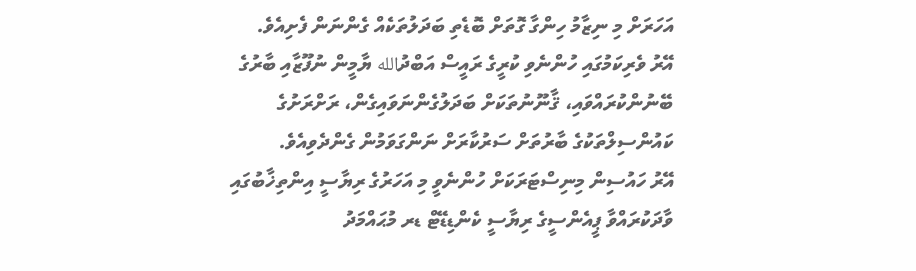އަހަރަށް މި ނިޒާމު ހިންގާ ގޮތަށް ބޮޑެތި ބަދަލުތަކެއް ގެންނަން ފެށިއެވެ.
އޭރު ވެރިކަމުގައި ހުންނެވި ކުރީގެ ރައީސް އަބްދުالله ޔާމީން ނުފޫޒާއި ބާރުގެ ބޭނުންކުރައްވައި، ޤާނޫނުތަކަށް ބަދަލުގެންނަވައިގެން، ރަށްރަށުގެ ކައުންސިލްތަކުގެ ބާރުތަށް ސަރުކާރަށް ނަންގަވަމުން ގެންދެވިއެވެ.
އޭރު ހައުސިން މިނިސްޓަރަކަށް ހުންނެވީ މި އަހަރުގެ ރިޔާސީ އިންތިޚާބުގައި ވާދަކުރައްވާ ޕީއެންސީގެ ރިޔާސީ ކެންޑިޑޭޓް ޑރ މުޙައްމަދު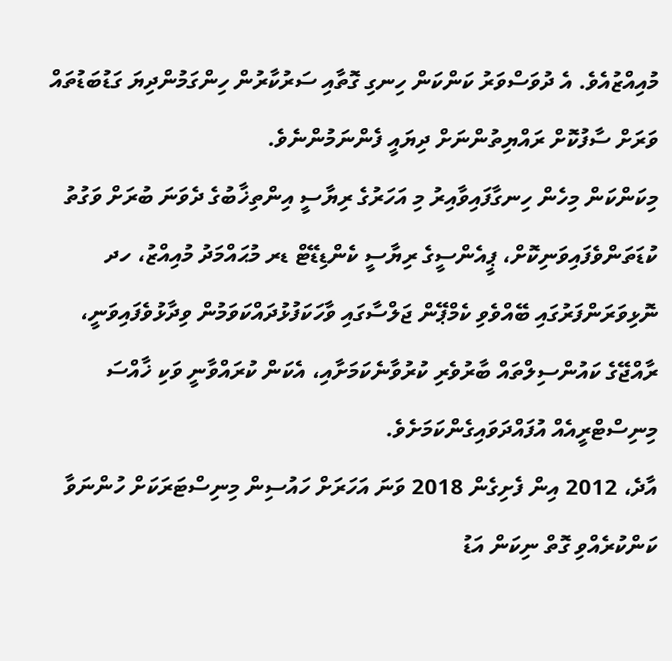މުއިއްޒުއެވެ. އެ ދުވަސްވަރު ކަންކަން ހިނގި ގޮތާއި ސަރުކާރުން ހިންގަމުންދިޔަ ގަޑުބަޑުތައް ވަރަށް ސާފުކޮށް ރައްޔިތުންނަށް ދިޔައީ ފެންނަމުންނެވެ.
މިކަންކަން މިހެން ހިނގާފައިވާއިރު މި އަހަރުގެ ރިޔާސީ އިންތިޚާބުގެ ދެވަނަ ބުރަށް ވަގުތު ކުޑަތަންވެފައިވަނިކޮށް، ޕީއެންސީގެ ރިޔާސީ ކެންޑިޑޭޓް ޑރ މުޙައްމަދު މުއިއްޒު، ހދ ނޮޅިވަރަންފަރުގައި ބޭއްވެވި ކެމްޕޭން ޖަލްސާގައި ވާހަކަފުޅުދައްކަވަމުން ވިދާޅުވެފައިވަނީ، ރާއްޖޭގެ ކައުންސިލްތައް ބާރުވެރި ކުރުވާނެކަމަށާއި، އެކަން ކުރައްވާނީ ވަކި ޚާއްސަ މިނިސްޓްރީއެއް އުފައްދަވައިގެންކަމަށެވެ.
އާދެ، 2012 އިން ފެށިގެން 2018 ވަނަ އަހަރަށް ހައުސިން މިނިސްޓަރަކަށް ހުންނަވާ ކަންކުރެއްވި ގޮތް ނިކަން އަޑު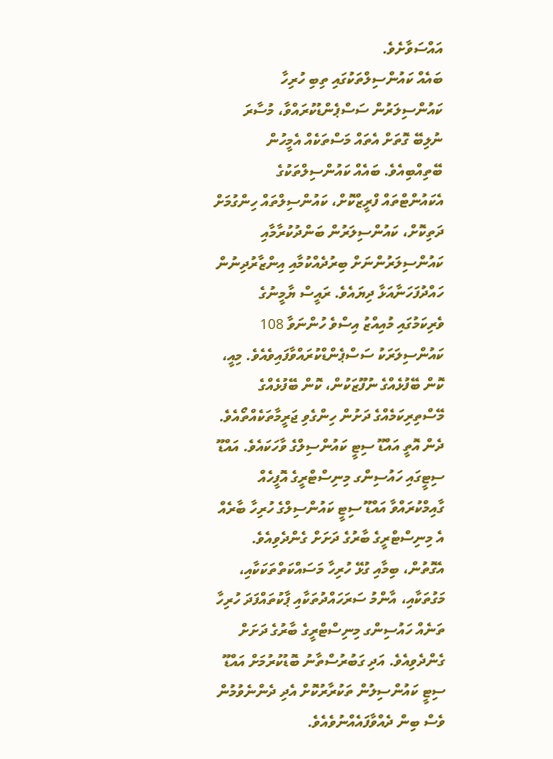އައްސަވާށެވެ.
ބައެއް ކައުންސިލްތަކުގައި ތިބި ހުރިހާ ކައުންސިލަރުން ސަސްޕެންޑުކުރައްވާ، މުސާރަ ނުލިބޭ ގޮތަށް އެތައް މަސްތަކެއް އެމީހުން ބޭތިއްބިއެވެ. ބައެއް ކައުންސިލްތަކުގެ އެކައުންޓްތައް ފްރީޒްކޮށް، ކައުންސިލްތައް ހިންގުމަށް ދަތިކޮށް، ކައުންސިލަރުން ބަންދުކުރާމާއި ކައުންސިލަރުންނަށް ބިރުދެއްކުމާއި އިންޒާރުދިނުން ހައްދުފަހަނާއަޅާ ދިޔައެވެ. ރައީސް ޔާމީނުގެ ވެރިކަމުގައި މުއިއްޒު އިސްވެ ހުންނަވާ 108 ކައުންސިލަރަކު ސަސްޕެންޑްކުރައްވާފައިވެއެވެ. މިއީ، ކޮން ބޭފުޅެއްގެ ނުފޫޒަކުން، ކޮން ބޭފުޅެއްގެ މޭސްތިރިކަމެއްގެ ދަށުން ހިންގެވި ޖަރީމާތަކެއްތޯއެވެ.
ދެން އޮތީ އައްޑޫ ސިޓީ ކައުންސިލްގެ ވާހަކައެވެ. އައްޑޫ ސިޓީގައި ހައުސިންގ މިނިސްޓްރީގެ އޮފީހެއް ގާއިމްކުރައްވާ އައްޑޫ ސިޓީ ކައުންސިލްގެ ހުރިހާ ބާރެއް އެ މިނިސްޓްރީގެ ބާރުގެ ދަށަށް ގެންދެވިއެވެ. އެގޮތުން، ބިމާއި ގުޅޭ ހުރިހާ މަސައްކަތްތަކަކާއި، މަގުތަކާއި، އާންމު ސަރަހައްދުތަކާއި ޕާކުތައްފަދަ ހުރިހާ ތަނެއް ހައުސިންގ މިނިސްޓްރީގެ ބާރުގެ ދަށަށް ގެންދެވިއެވެ. އަދި ގަބުރުސްތާނު ބޮޑުކުރުމަށް އައްޑޫ ސިޓީ ކައުންސިލުން ތަކުރާރުކޮށް އެދި ދެންނެވުމުން ވެސް ބިން ދެއްވާފައެއްނުވެއެވެ.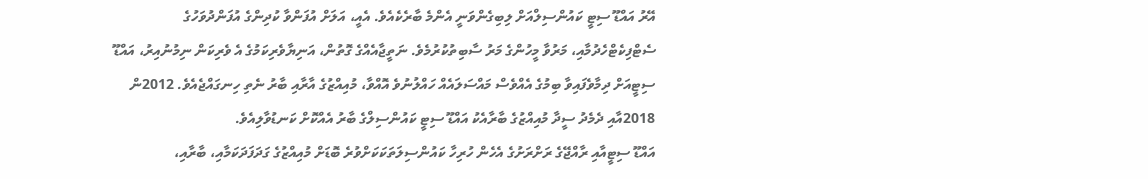އޭރު އައްޑޫ ސިޓީ ކައުންސިލްއަށް ލިބިގެންވަނީ އެންމެ ބާރެކެއެވެ. އެއީ، އަލަށް އުފަންވާ ކުދިންގެ އުފަންދުވަހުގެ ސެޓްފިކެޓްހެދުމާއި، މަރުވާ މީހުންގެ މަރު ސާބިތުކުރުމެވެ. ނަތީޖާއެއްގެ ގޮތުން، އަނިޔާވެރިކަމުގެ އެ ވެރިކަން ނިމުނުއިރު، އައްޑޫ ސިޓީއަށް ދިމާވެފައިވާ ބިމުގެ އެއްވެސް މައްސަލައެއް ހައްލުނުވެ އޮއްވާ، މުއިއްޒުގެ އާރާއި ބާރު ނެތި ހިނގައްޖެއެވެ. 2012ން 2018އާއި ދެމެދު ސީދާ މުއިއްޒުގެ ބާރާއެކު އައްޑޫ ސިޓީ ކައުންސިލްގެ ބާރު އެއްކޮށް ކަނޑުވާލިއެވެ.
އައްޑޫ ސިޓީއާއި ރާއްޖޭގެ ރަށްރަށުގެ އެހެން ހުރިހާ ކައުންސިލަތަކަކަށްވުރެ ބޮޑަށް މުއިއްޒުގެ ގަދަފަދަކަމާއި، ބާރާއި،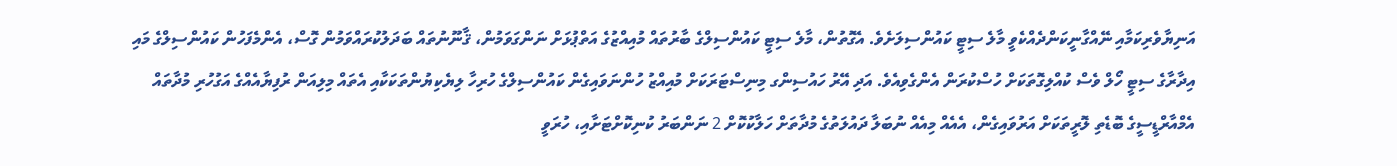އަނިޔާވެރިކަމާއި ނޭއްގާނީކަންދެއްކެވީ މާލެ ސިޓީ ކައުންސިލަށެވެ. އެގޮތުން، މާލެ ސިޓީ ކައުންސިލްގެ ބާރުތައް މުއިއްޒުގެ އަތްޕުޅަށް ނަންގަވަމުން، ޤާނޫނުތައް ބަދަލުކުރައްވަމުން ގޮސް، އެންމެފަހުން ކައުންސިލްގެ މައި އިދާރާގެ ސިޓީ ހޯލް ވެސް ކުއްލިގޮތަކަށް ހުސްކުރަން އެންގެވިއެވެ. އަދި އޭރު ހައުސިންގ މިނިސްޓަރަކަށް މުއިއްޒު ހުންނަވައިގެން ކައުންސިލްގެ ހުރިހާ ލިޔެކިޔުންތަކަކާއި އެތައް މިލިއަން ރުފިޔާއެއްގެ އަގުހުރި މުދާތައް އެމްއާރްޑީސީގެ ބޮޑެތި ލޮރީތަކަށް އަރުވައިގެން، އެއެއް މިއެއް ނުބަލާ ދައުލަތުގެ މުދާތަށް ހަލާކުކޮށް 2 ނަންބަރު ކުނިކޮށްޓަށާއި، ހުރަވީ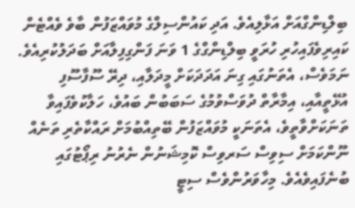ބިލްޑިންގްއަށް އަޅާލިއެވެ. އަދި ކައުންސިލްގެ މުވައްޒަފުން ބާވެ ވެއްޓެން ކައިރިވެފައިހުރި ހުރަވީ ބިލްޑިންގްގެ 1 ވަނަ ފަންގިފިލާއަށް ބަދަލުކުރިއެވެ. ނަމަވެސް، އެތަނުގައި ގިނަ އަދަދަކަށް މީދަލާއި، ދިރޭ ސޫފާސޫފި އުޅޭތީއާއި، އިމާރާތް ދުވަސްވުމުގެ ސަބަބުން ބައުވެ، ހަލާކުވެފައިވާ ތަނަކަށްވާތީވެ، އެތަނަކީ މުވައްޒަފުން ބޭތިއްބުމަށް ރައްކާތެރި ތަނެއް ނޫންކަމަށް ސިވިސް ސަރވިސް ކޮމިޝަނުން ނެރުނު ރިޕޯޓުގައި ބުނެފައިވެއެވެ. މިހާވަރުންވެސް ސިޓީ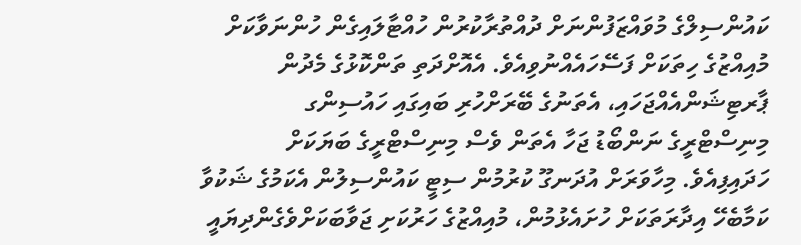ކައުންސިލްގެ މުވައްޒަފުންނަށް ދުއްތުރާކުރުން ހުއްޓާލައިގެން ހުންނަވާކަށް މުއިއްޒުގެ ހިތަކަށް ފަސޭހައެއްނުވިއެވެ. އެއޮށްދަތި ތަންކޮޅުގެ މެދުން ޕާރޓިޝަންއެއްޖަހައި، އެތަނުގެ ބޭރަށްހުރި ބައިގައި ހައުސިންގ މިނިސްޓްރީގެ ނަންބޯޑު ޖަހާ އެތަން ވެސް މިނިސްޓްރީގެ ބަޔަކަށް ހަދައިފިއެވެ. މިހާވަރަށް އުދަނގޫ ކުރުމުން ސިޓީ ކައުންސިލުން އެކަމުގެ ޝަކުވާ ކަމާބެހޭ އިދާރަތަކަށް ހުށައެޅުމުން، މުއިއްޒުގެ ހަރުކަށި ޖަވާބަކަށްވެގެންދިޔައީ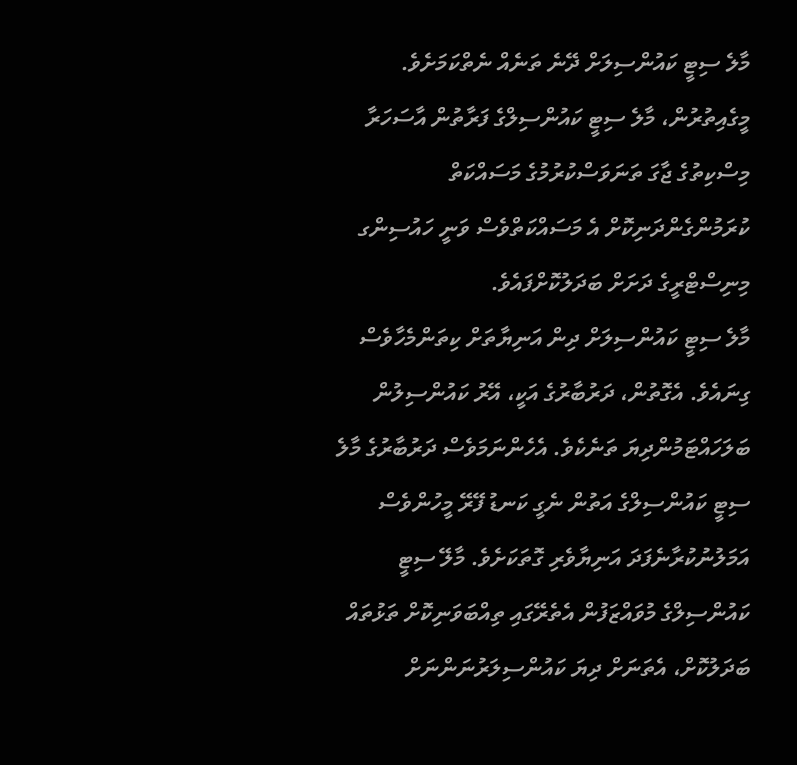މާލެ ސިޓީ ކައުންސިލަށް ދޭނެ ތަނެއް ނެތްކަމަށެވެ.
މީގެއިތުރުން، މާލެ ސިޓީ ކައުންސިލްގެ ފަރާތުން އާސަހަރާ މިސްކިތުގެ ޖާގަ ތަނަވަސްކުރުމުގެ މަސައްކަތް ކުރަމުންގެންދަނިކޮށް އެ މަސައްކަތްވެސް ވަނީ ހައުސިންގ މިނިސްޓްރީގެ ދަށަށް ބަދަލުކޮށްފައެވެ.
މާލެ ސިޓީ ކައުންސިލަށް ދިން އަނިޔާތަށް ކިތަންމެހާވެސް ގިނައެވެ. އެގޮތުން، ދަރުބާރުގެ އަކީ، އޭރު ކައުންސިލުން ބަލަހައްޓަމުންދިޔަ ތަނެކެވެ. އެހެންނަމަވެސް ދަރުބާރުގެ މާލެ ސިޓީ ކައުންސިލްގެ އަތުން ނެގީ ކަނޑު ފޭރޭ މީހުންވެސް އަމަލުނުކުރާނެފަދަ އަނިޔާވެރި ގޮތަކަށެވެ. މާލޭ ސިޓީ ކައުންސިލްގެ މުވައްޒަފުން އެތެރޭގައި ތިއްބަވަނިކޮށް ތަޅުތައް ބަދަލުކޮށް، އެތަނަށް ދިޔަ ކައުންސިލަރުނަންނަށް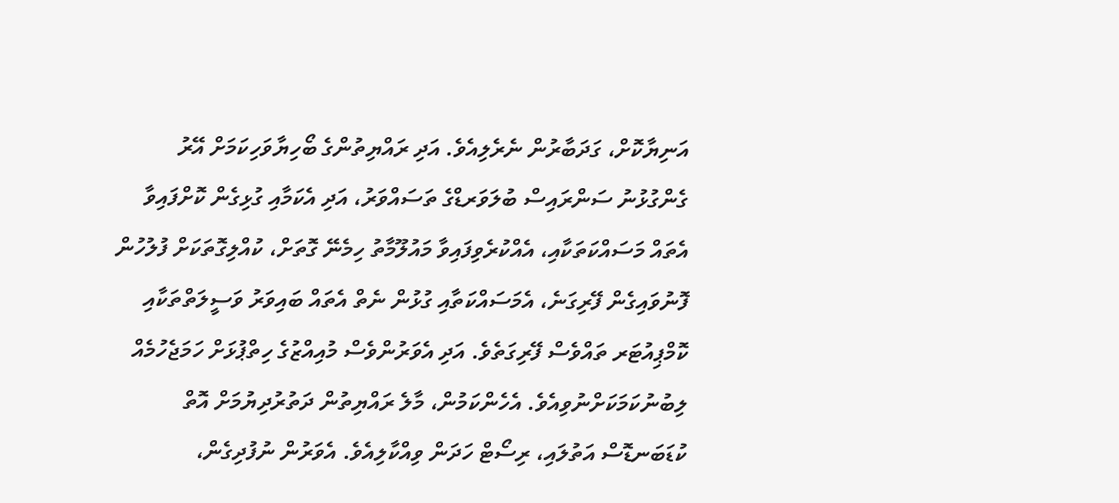އަނިޔާކޮށް، ގަދަބާރުން ނެރެލިއެވެ. އަދި ރައްޔިތުންގެ ބޯހިޔާވަހިކަމަށް އޭރު ގެންގުޅުނު ސަންރައިސް ބުލަވަރޑްގެ ތަސައްވަރު، އަދި އެކަމާއި ގުޅިގެން ކޮށްފައިވާ އެތައް މަސައްކަތަކާއި، އެއްކުރެވިފައިވާ މައުލޫމާތު ހިމެނޭ ގޮތަށް، ކުއްލިގޮތަކަށް ފުލުހުން ފޮނުވައިގެން ފޭރިގަނެ، އެމަސައްކަތާއި ގުޅުން ނެތް އެތައް ބައިވަރު ވަސީލަތްތަކާއި ކޮމްޕިއުޓަރ ތައްވެސް ފޭރިގަތެވެ. އަދި އެވަރުންވެސް މުއިއްޒުގެ ހިތްޕުޅަށް ހަމަޖެހުމެއް ލިބުނުކަމަކަށްނުވިއެވެ. އެހެންކަމުން، މާލެ ރައްޔިތުން ދަތުރުދިޔުމަށް އޮތް ކުޑަބަނޑޮސް އަތުލައި، ރިސޯޓް ހަދަން ވިއްކާލިއެވެ. އެވަރުން ނުފުދިގެން،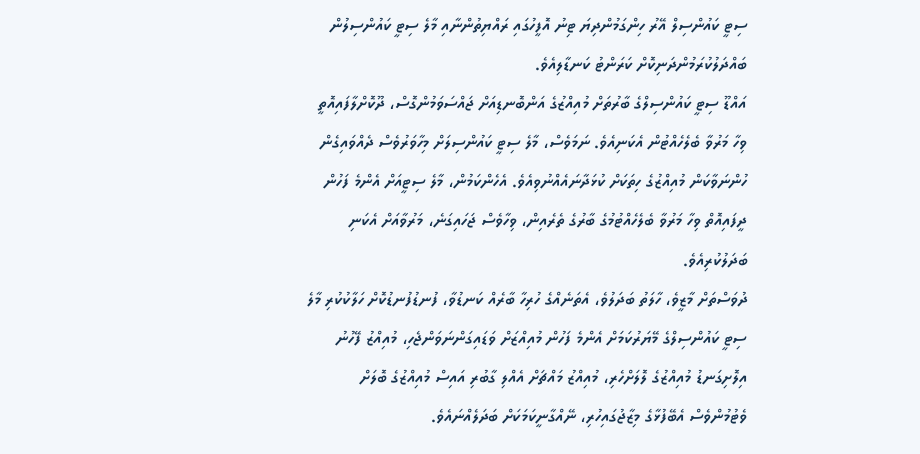ސިޓީ ކައުންސިލް އޭރު ހިންގަމުންދިޔަ ޓިނު އޮފީހުގައި ރައްޔިތުންނާއި މާލެ ސިޓީ ކައުންސިލުން ބައްދަލުކުރަމުންދަނިކޮށް ކަރަންޓު ކަނޑާލިއެވެ.
އައްޑޫ ސިޓީ ކައުންސިލްގެ ބާރުތަށް މުއިއްޒުގެ އަންބޮނޑިއަށް ޖައްސަވަމުންގޮސް، ދޫކޮށްލާފައިއޮތީ ވިހާ މަރުވާ ބެލެހެއްޓުން އެކަނިއެވެ. ނަމަވެސް، މާލެ ސިޓީ ކައުންސިލަށް މިހާވަރުވެސް ދެއްވައިގެން ހުންނަވާކަން މުއިއްޒުގެ ހިތަކަށް ކުޅަދާނައެއްނުވިއެވެ. އެހެންކަމުން، މާލެ ސިޓީއަށް އެންމެ ފަހުން ދީފައިއޮތް ވިހާ މަރުވާ ބެލެހެއްޓުމުގެ ބާރުގެ ތެރެއިން، ވިހާވެސް ޖަހައިގަނެ، މަރުވާއަށް އެކަނި ބަދަލުކުރިއެވެ.
ދުވަސްތަށް މާޒީވެ، ހާލަތު ބަދަލުވެ، އެތަނެއްގެ ހުރިހާ ބާރެއް ކަނޑުވާ، ފުނޑުފުނޑުކޮށް ހަލާކުކުރި މާލެ ސިޓީ ކައުންސިލްގެ މޭޔަރުކަމަށް އެންމެ ފަހުން މުއިއްޒަށް ވަޑައިގަންނަވަންޖެހި، މުއިއްޒު ފޭހުނު އިލޮށިގަނޑު މުއިއްޒުގެ ލޮލަށްހެރި، މުއިއްޒު މައްޗަށް އެއްލި ގާބުރި އައިސް މުއިއްޒުގެ ބޮލަށް ވެޓުމުންވެސް އެބޭފުޅާގެ މިޒާޖުގައިހުރި، ނޭއްގާނީކަމަކަށް ބަދަލެއްނައެވެ.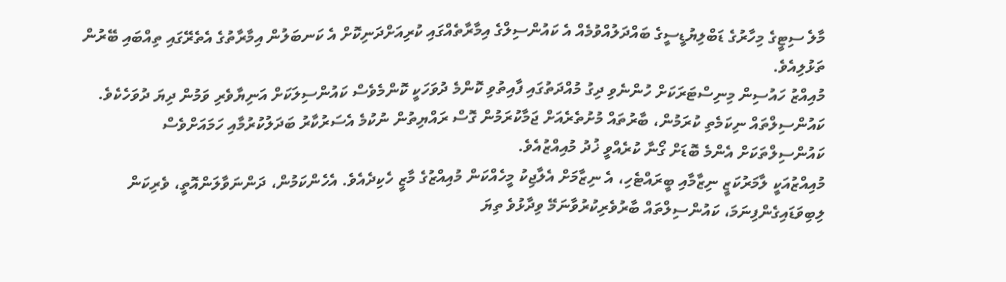މާލެ ސިޓީގެ މިހާރުގެ ޑަބްލިޔުޑީސީގެ ބައްދަލުއްވުމެއް އެ ކައުންސިލްގެ އިމާރާތެއްގައި ކުރިއަށްދަނިކޮށް އެ ކަނބަލުން އިމާރާތުގެ އެތެރޭގައި ތިއްބައި ބޭރުން ތަޅުލިއެވެ.
މުއިއްޒު ހައުސިން މިނިސްޓަރަކަށް ހުންނެވި ދިގު މުއްދަތުގައި ފާއިތުވި ކޮންމެ ދުވަހަކީ ކޮންމެވެސް ކައުންސިލަކަށް އަނިޔާވެރި ވަމުން ދިޔަ ދުވަހެކެވެ. ކައުންސިލްތައް ނިކަމެތި ކުރަމުން، ބާރުތައް މުށުތެރެއަށް ޖަމާކުރަމުން ގޮސް ރައްޔިތުން ނުކުމެ އެސަރުކާރު ބަދަލުކުރުމާއި ހަމައަށްވެސް ކައުންސިލްތަކަށް އެންމެ ބޮޑަށް ގޯނާ ކުރެއްވީ ޚުދު މުއިއްޒުއެވެ.
މުއިއްޒުއަކީ ލާމަރުކަޒީ ނިޒާމާއި ބީރައްޓެހި، އެ ނިޒާމަށް އެލާޖިކު މީހެއްކަން މުއިއްޒުގެ މާޒީ ހެކިދެއެވެ. އެހެންކަމުން، ދަންނަވާލަންއޮތީ، ވެރިކަން ލިބިވަޑައިގެންފިނަމަ، ކައުންސިލްތައް ބާރުވެރިކުރުވާނަމޭ ވިދާޅުވެ ތިޔަ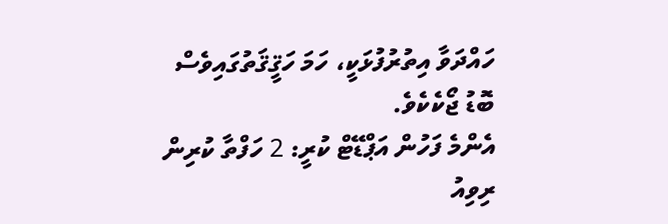ހައްދަވާ އިތުރުފުޅަކީ، ހަމަ ހަޤީޤަތުގައިވެސް ބޮޑު ޖޯކެކެވެ.
އެންމެ ފަހުން އަޕްޑޭޓް ކުރީ: 2 ހަފްތާ ކުރިން
ރިވިއު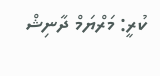ކުރީ: މަރްޔަމް ދާނިޝް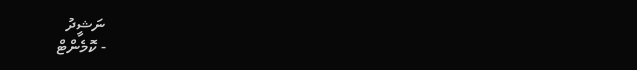ނަޝީދު
- ކޮމެންޓް